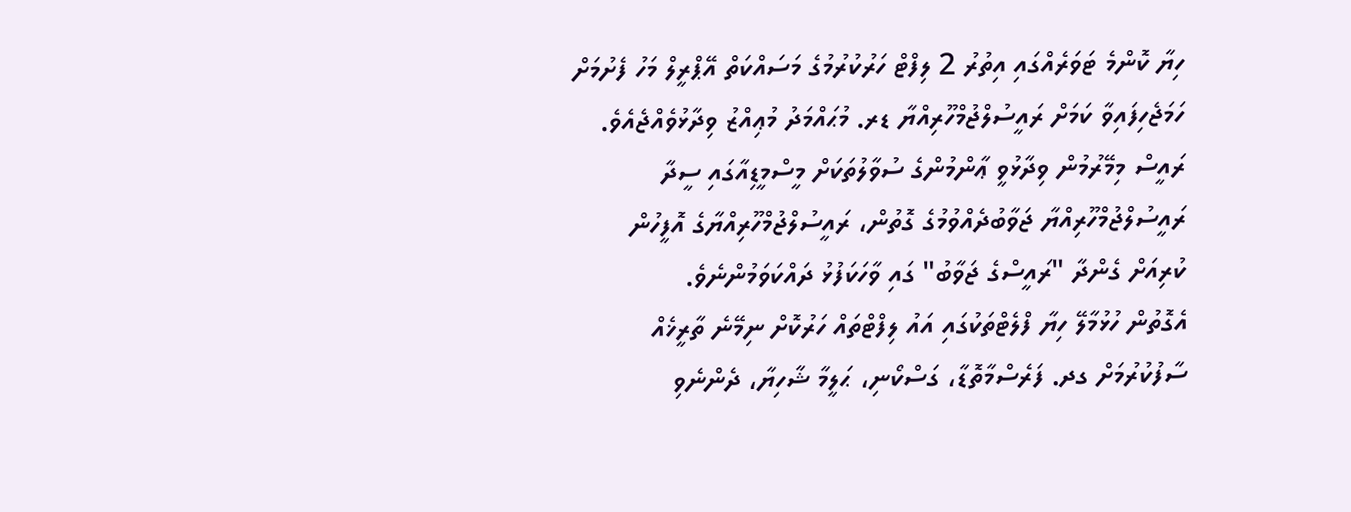ހިޔާ ކޮންމެ ޓަވަރެއްގައި އިތުރު 2 ލިފްޓް ހަރުކުރުމުގެ މަސައްކަތް އޭޕްރީލް މަހު ފެށުމަށް ހަމަޖެހިފައިވާ ކަމަށް ރައީސުލްޖުމްހޫރިއްޔާ ޑރ. މުޙައްމަދު މުޢިއްޒު ވިދާޅުވެއްޖެއެވެ.
ރައީސް މިމޭރުމުން ވިދާޅުވީ ޢާންމުންގެ ސުވާލުތަކަށް މީސްމީޑިއާގައި ސީދާ ރައީސުލްޖުމްހޫރިއްޔާ ޖަވާބުދެއްވުމުގެ ގޮތުން، ރައީސުލްޖުމްހޫރިއްޔާގެ އޮފީހުން ކުރިއަށް ގެންދާ "ރައީސްގެ ޖަވާބު" ގައި ވާހަކަފުޅު ދައްކަވަމުންނެވެ.
އެގޮތުން ހުޅުމާލޭ ހިޔާ ފްލެޓްތަކުގައި އައު ލިފްޓްތައް ހަރުކޮށް ނިމޭނެ ތާރީޚެއް ސާފުކުރުމަށް ގދ. ފަރެސްމާތޮޑާ، ގަސްކޯނި، ޙަލީމާ ޝާހިޔާ، ދެންނެވި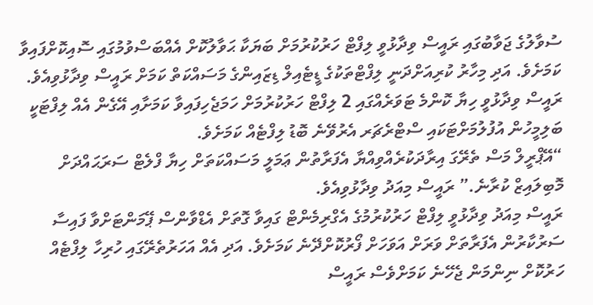ސުވާލުގެ ޖަވާބުގައި ރައީސް ވިދާޅުވީ ލިފްޓް ހަރުކުރުމަށް ބަޔަކާ ޙަވާލުކޮށް އެއްބަސްވުމުގައި ސޮއިކޮށްފައިވާ ކަމަށެވެ. އަދި މިހާރު ކުރިއަށްދަނީ ލިފްޓްތަކުގެ ޑީޓެއިލް ޑިޒައިންގެ މަސައްކަތް ކަމަށް ރައީސް ވިދާޅުވިއެވެ.
ރައީސް ވިދާޅުވީ ހިޔާ ކޮންމެ ޓަވަރެއްގައި 2 ލިފްޓް ހަރުކުރުމަށް ހަމަޖެހިފައިވާ ކަމަށާއި އޭގެން އެއް ލިފްޓަކީ ބަލިމީހުން އުފުލުމަށްޓަކައި ސްޓްރެޗަރ އެރުވޭނެ ބޮޑު ލިފްޓެއް ކަމަށެވެ.
“އޭޕްރީލް މަސް ތެރޭގަ އިރާދަކުރެއްވިއްޔާ އެފަރާތުން ޢަމަލީ މަސައްކަތަށް ހިޔާ ފްލެޓް ސަރަޙައްދަށް މޮބިލައިޒް ކުރާނެ.” ރައީސް މިއަދު ވިދާޅުވިއެވެ.
ރައީސް މިއަދު ވިދާޅުވީ ލިފްޓް ހަރުކުރުމުގެ އެގްރިމެންޓް ގައިވާ ގޮތަށް އެޑްވާންސް ޕޭމަންޓަށްވާ ފައިސާ ސަރުކާރުން އެފަރާތަށް ވަރަށް އަވަހަށް ފޯރުކޮށްދޭނެ ކަމަށެވެ. އަދި އެއް އަހަރުތެރޭގައި ހުރިހާ ލިފްޓެއް ހަރުކޮށް ނިންމަން ޖެހޭނެ ކަމަށްވެސް ރައީސް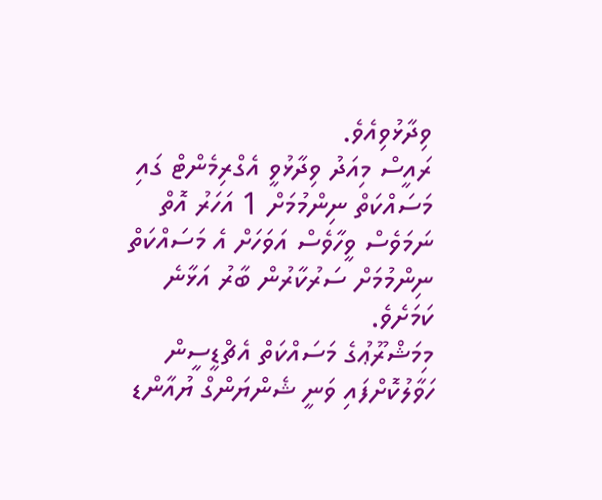ވިދާޅުވިއެވެ.
ރައީސް މިއަދު ވިދާޅުވީ އެގްރިމެންޓް ގައި މަސައްކަތް ނިންމުމަށް 1 އަހަރު އޮތް ނަމަވެސް ވީހާވެސް އަވަހަށް އެ މަސައްކަތް ނިންމުމަށް ސަރުކާރުން ބާރު އަޅާނެ ކަމަށެވެ.
މިމަޝްރޫޢުގެ މަސައްކަތް އެޗްޑީސީން ހަވާލުކޮށްފައި ވަނީ ޝެންޔަންގް ޔުއާންޑ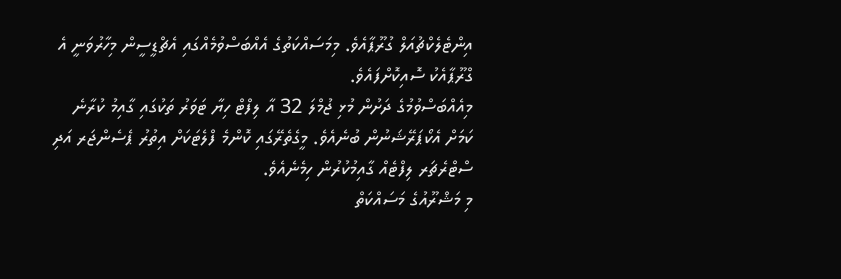އިންޓެލެކްޗުއަލް ގުރޫޕާއެވެ. މިމަސައްކަތުގެ އެއްބަސްވުމެއްގައި އެޗްޑީސީން މިހާރުވަނީ އެ ގްރޫޕާއެކު ސޮއިކޮށްފައެވެ.
މިއެއްބަސްވުމުގެ ދަށުން މުޅި ޖުމްލަ 32 އާ ލިފްޓް ހިޔާ ޓަވަރު ތަކުގައި ގާއިމު ކުރާނެ ކަމަށް އެކޯޕަރޭޝަނުން ބުނެއެވެ. މީގެތެރޭގައި ކޮންމެ ފްލެޓަކަށް އިތުރު ޕެސެންޖަރ އަދި ސްޓްރެޗަރ ލިފްޓެއް ގާއިމުކުރުން ހިމެނެއެވެ.
މި މަޝްރޫއުގެ މަސައްކަތް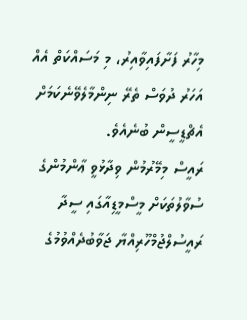މިހާރު ފަށާފައިވާއިރު، މި މަސައްކަތް އެއް އަހަރު ދުވަސް ތެރޭ ނިންމާލެވޭނެކަމަށް އެޗްޑީސީން ބުނެއެވެ.
ރައީސް މިމޭރުމުން ވިދާޅުވީ ޢާންމުންގެ ސުވާލުތަކަށް މީސްމީޑިއާގައި ސީދާ ރައީސުލްޖުމްހޫރިއްޔާ ޖަވާބުދެއްވުމުގެ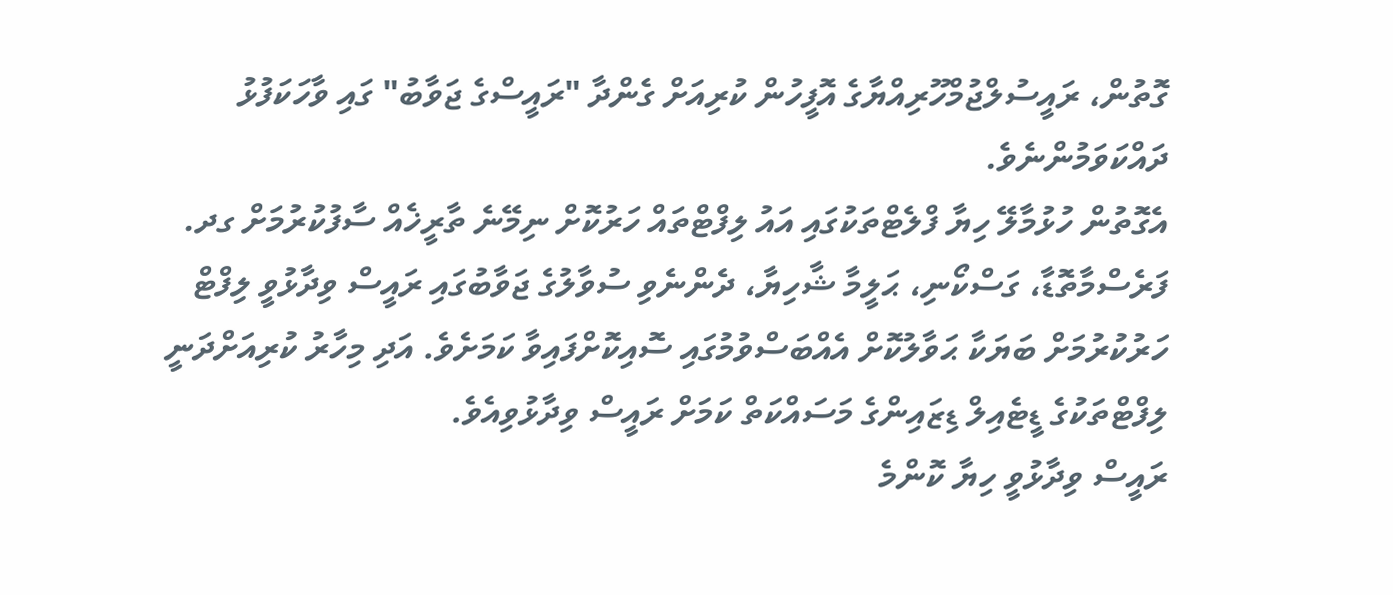ގޮތުން، ރައީސުލްޖުމްހޫރިއްޔާގެ އޮފީހުން ކުރިއަށް ގެންދާ "ރައީސްގެ ޖަވާބު" ގައި ވާހަކަފުޅު ދައްކަވަމުންނެވެ.
އެގޮތުން ހުޅުމާލޭ ހިޔާ ފްލެޓްތަކުގައި އައު ލިފްޓްތައް ހަރުކޮށް ނިމޭނެ ތާރީޚެއް ސާފުކުރުމަށް ގދ. ފަރެސްމާތޮޑާ، ގަސްކޯނި، ޙަލީމާ ޝާހިޔާ، ދެންނެވި ސުވާލުގެ ޖަވާބުގައި ރައީސް ވިދާޅުވީ ލިފްޓް ހަރުކުރުމަށް ބަޔަކާ ޙަވާލުކޮށް އެއްބަސްވުމުގައި ސޮއިކޮށްފައިވާ ކަމަށެވެ. އަދި މިހާރު ކުރިއަށްދަނީ ލިފްޓްތަކުގެ ޑީޓެއިލް ޑިޒައިންގެ މަސައްކަތް ކަމަށް ރައީސް ވިދާޅުވިއެވެ.
ރައީސް ވިދާޅުވީ ހިޔާ ކޮންމެ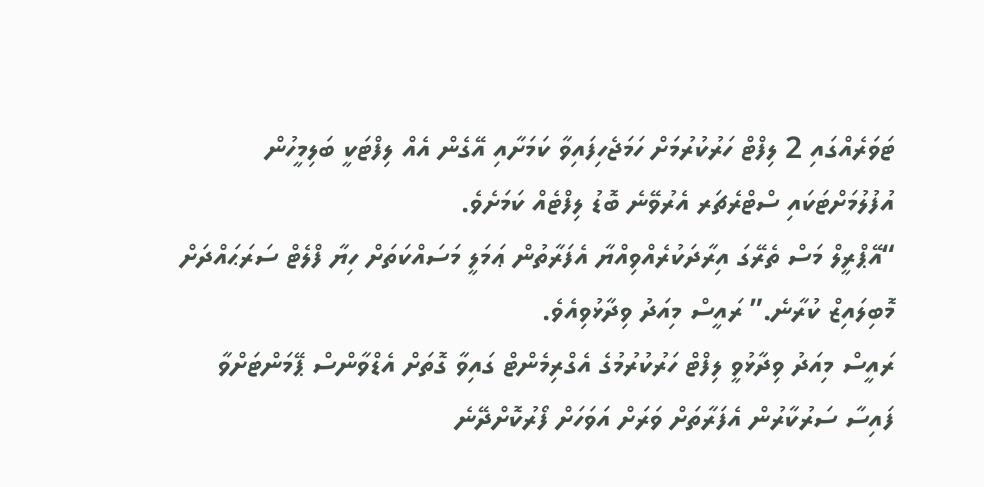ޓަވަރެއްގައި 2 ލިފްޓް ހަރުކުރުމަށް ހަމަޖެހިފައިވާ ކަމަށާއި އޭގެން އެއް ލިފްޓަކީ ބަލިމީހުން އުފުލުމަށްޓަކައި ސްޓްރެޗަރ އެރުވޭނެ ބޮޑު ލިފްޓެއް ކަމަށެވެ.
“އޭޕްރީލް މަސް ތެރޭގަ އިރާދަކުރެއްވިއްޔާ އެފަރާތުން ޢަމަލީ މަސައްކަތަށް ހިޔާ ފްލެޓް ސަރަޙައްދަށް މޮބިލައިޒް ކުރާނެ.” ރައީސް މިއަދު ވިދާޅުވިއެވެ.
ރައީސް މިއަދު ވިދާޅުވީ ލިފްޓް ހަރުކުރުމުގެ އެގްރިމެންޓް ގައިވާ ގޮތަށް އެޑްވާންސް ޕޭމަންޓަށްވާ ފައިސާ ސަރުކާރުން އެފަރާތަށް ވަރަށް އަވަހަށް ފޯރުކޮށްދޭނެ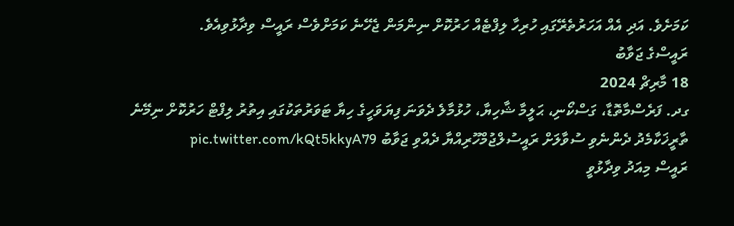ކަމަށެވެ. އަދި އެއް އަހަރުތެރޭގައި ހުރިހާ ލިފްޓެއް ހަރުކޮށް ނިންމަން ޖެހޭނެ ކަމަށްވެސް ރައީސް ވިދާޅުވިއެވެ.
ރައީސްގެ ޖަވާބު
18 މާރިޗް 2024
ގދ. ފަރެސްމާތޮޑާ، ގަސްކޯނި، ޙަލީމާ ޝާހިޔާ، ހުޅުމާލެ ދެވަނަ ފިޔަވަހީގެ ހިޔާ ޓަވަރުތަކުގައި އިތުރު ލިފްޓް ހަރުކޮށް ނިމޭނެ ތާރީޚަކާމެދު ދެންނެވި ސުވާލަށް ރައީސުލްޖުމްހޫރިއްޔާ ދެއްވި ޖަވާބު pic.twitter.com/kQt5kkyA79
ރައީސް މިއަދު ވިދާޅުވީ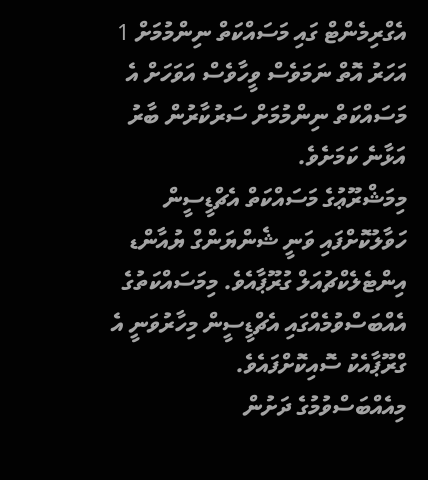އެގްރިމެންޓް ގައި މަސައްކަތް ނިންމުމަށް 1 އަހަރު އޮތް ނަމަވެސް ވީހާވެސް އަވަހަށް އެ މަސައްކަތް ނިންމުމަށް ސަރުކާރުން ބާރު އަޅާނެ ކަމަށެވެ.
މިމަޝްރޫޢުގެ މަސައްކަތް އެޗްޑީސީން ހަވާލުކޮށްފައި ވަނީ ޝެންޔަންގް ޔުއާންޑ އިންޓެލެކްޗުއަލް ގުރޫޕާއެވެ. މިމަސައްކަތުގެ އެއްބަސްވުމެއްގައި އެޗްޑީސީން މިހާރުވަނީ އެ ގްރޫޕާއެކު ސޮއިކޮށްފައެވެ.
މިއެއްބަސްވުމުގެ ދަށުން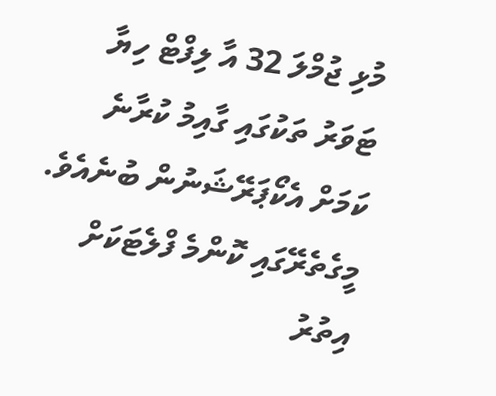މުޅި ޖުމްލަ 32 އާ ލިފްޓް ހިޔާ ޓަވަރު ތަކުގައި ގާއިމު ކުރާނެ ކަމަށް އެކޯޕަރޭޝަނުން ބުނެއެވެ. މީގެތެރޭގައި ކޮންމެ ފްލެޓަކަށް އިތުރު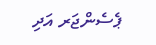ޕެސެންޖަރ އަދި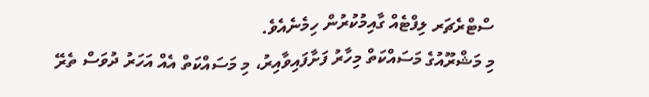ސްޓްރެޗަރ ލިފްޓެއް ގާއިމުކުރުން ހިމެނެއެވެ.
މި މަޝްރޫއުގެ މަސައްކަތް މިހާރު ފަށާފައިވާއިރު، މި މަސައްކަތް އެއް އަހަރު ދުވަސް ތެރޭ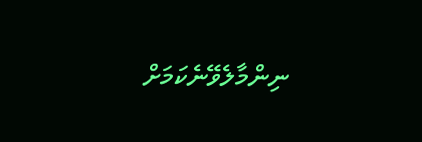ނިންމާލެވޭނެކަމަށް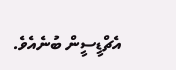އެޗްޑީސީން ބުނެއެވެ.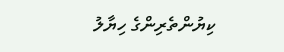ކިޔުންތެރިންގެ ހިޔާލު